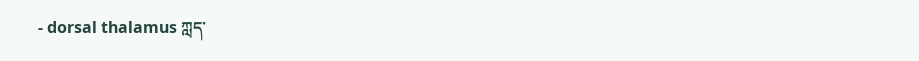- dorsal thalamus ཀླད་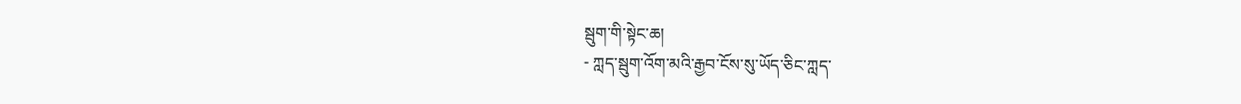སྦུག་གི་སྟེང་ཆ།
- ཀླད་སྦུག་འོག་མའི་རྒྱབ་ངོས་སུ་ཡོད་ཅིང་ཀླད་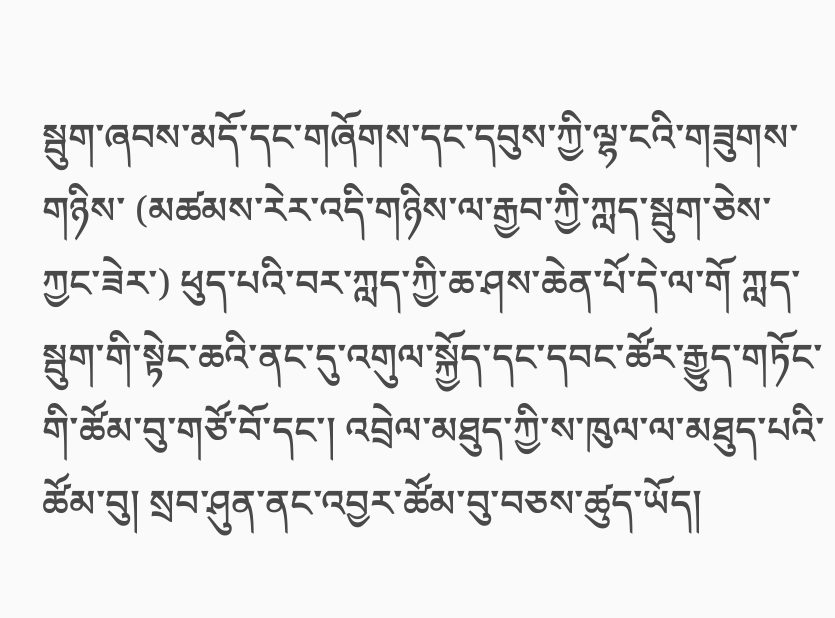སྦུག་ཞབས་མདོ་དང་གཞོགས་དང་དབུས་ཀྱི་ལྷ་ངའི་གཟུགས་གཉིས་ (མཚམས་རེར་འདི་གཉིས་ལ་རྒྱབ་ཀྱི་ཀླད་སྦུག་ཅེས་ཀྱང་ཟེར་) ཕུད་པའི་བར་ཀླད་ཀྱི་ཆ་ཤས་ཆེན་པོ་དེ་ལ་གོ ཀླད་སྦུག་གི་སྟེང་ཆའི་ནང་དུ་འགུལ་སྐྱོད་དང་དབང་ཚོར་རྒྱུད་གཏོང་གི་ཚོམ་བུ་གཙོ་བོ་དང་། འབྲེལ་མཐུད་ཀྱི་ས་ཁུལ་ལ་མཐུད་པའི་ཚོམ་བུ། སྲབ་ཤུན་ནང་འབྱར་ཚོམ་བུ་བཅས་ཚུད་ཡོད།